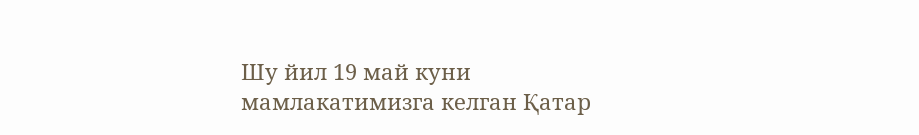Шу йил 19 май куни мамлакатимизга келган Қатар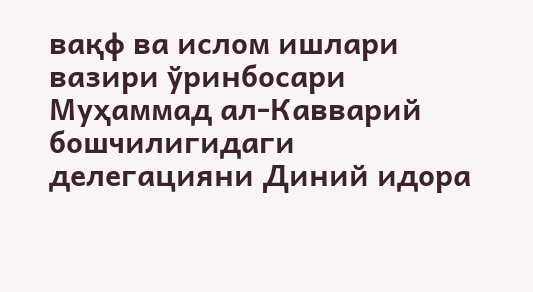вақф ва ислом ишлари вазири ўринбосари Муҳаммад ал-Кавварий бошчилигидаги делегацияни Диний идора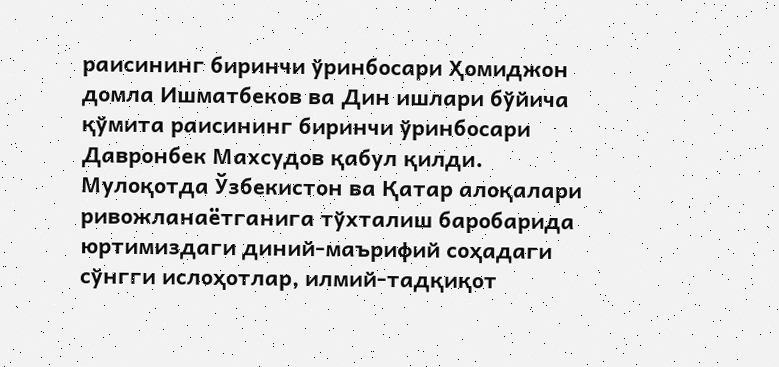раисининг биринчи ўринбосари Ҳомиджон домла Ишматбеков ва Дин ишлари бўйича қўмита раисининг биринчи ўринбосари Давронбек Махсудов қабул қилди.
Мулоқотда Ўзбекистон ва Қатар алоқалари ривожланаётганига тўхталиш баробарида юртимиздаги диний-маърифий соҳадаги сўнгги ислоҳотлар, илмий-тадқиқот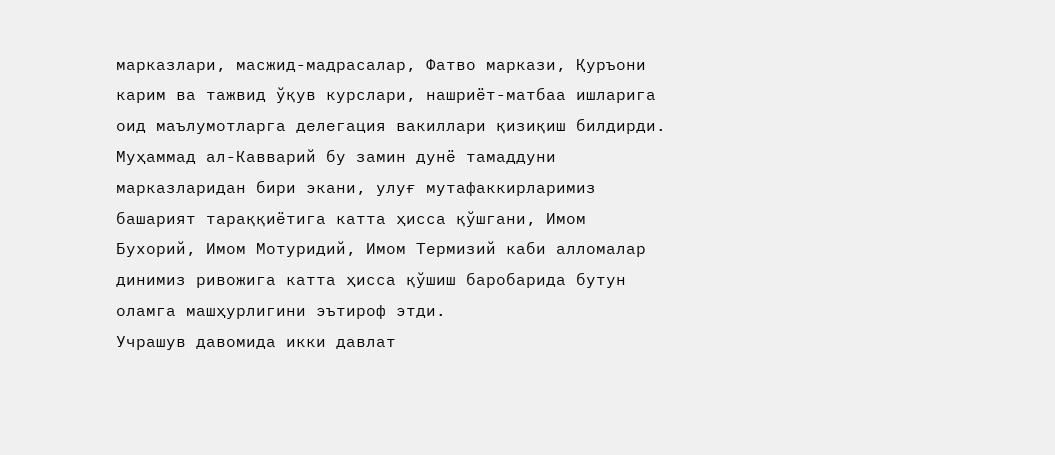марказлари, масжид-мадрасалар, Фатво маркази, Қуръони карим ва тажвид ўқув курслари, нашриёт-матбаа ишларига оид маълумотларга делегация вакиллари қизиқиш билдирди.
Муҳаммад ал-Кавварий бу замин дунё тамаддуни марказларидан бири экани, улуғ мутафаккирларимиз башарият тараққиётига катта ҳисса қўшгани, Имом Бухорий, Имом Мотуридий, Имом Термизий каби алломалар динимиз ривожига катта ҳисса қўшиш баробарида бутун оламга машҳурлигини эътироф этди.
Учрашув давомида икки давлат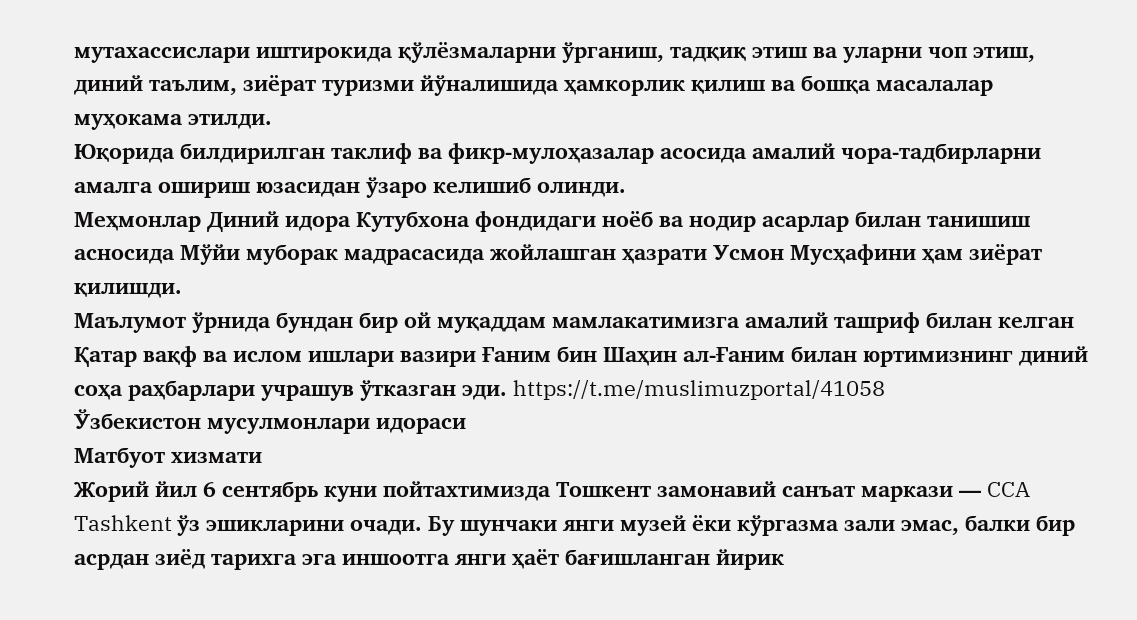мутахассислари иштирокида қўлёзмаларни ўрганиш, тадқиқ этиш ва уларни чоп этиш, диний таълим, зиёрат туризми йўналишида ҳамкорлик қилиш ва бошқа масалалар муҳокама этилди.
Юқорида билдирилган таклиф ва фикр-мулоҳазалар асосида амалий чора-тадбирларни амалга ошириш юзасидан ўзаро келишиб олинди.
Меҳмонлар Диний идора Кутубхона фондидаги ноёб ва нодир асарлар билан танишиш асносида Мўйи муборак мадрасасида жойлашган ҳазрати Усмон Мусҳафини ҳам зиёрат қилишди.
Маълумот ўрнида бундан бир ой муқаддам мамлакатимизга амалий ташриф билан келган Қатар вақф ва ислом ишлари вазири Ғаним бин Шаҳин ал-Ғаним билан юртимизнинг диний соҳа раҳбарлари учрашув ўтказган эди. https://t.me/muslimuzportal/41058
Ўзбекистон мусулмонлари идораси
Матбуот хизмати
Жорий йил 6 сентябрь куни пойтахтимизда Тошкент замонавий санъат маркази — CCA Tashkent ўз эшикларини очади. Бу шунчаки янги музей ёки кўргазма зали эмас, балки бир асрдан зиёд тарихга эга иншоотга янги ҳаёт бағишланган йирик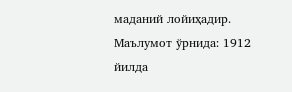маданий лойиҳадир.
Маълумот ўрнида: 1912 йилда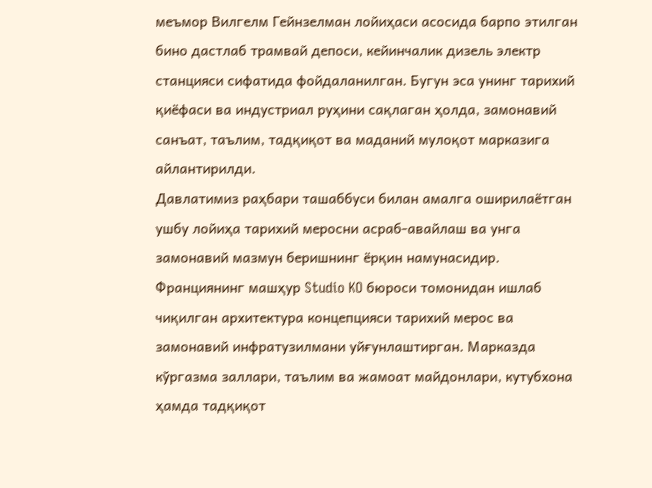меъмор Вилгелм Гейнзелман лойиҳаси асосида барпо этилган бино дастлаб трамвай депоси, кейинчалик дизель электр станцияси сифатида фойдаланилган. Бугун эса унинг тарихий қиёфаси ва индустриал руҳини сақлаган ҳолда, замонавий санъат, таълим, тадқиқот ва маданий мулоқот марказига айлантирилди.
Давлатимиз раҳбари ташаббуси билан амалга оширилаётган ушбу лойиҳа тарихий меросни асраб-авайлаш ва унга замонавий мазмун беришнинг ёрқин намунасидир.
Франциянинг машҳур Studio KO бюроси томонидан ишлаб чиқилган архитектура концепцияси тарихий мерос ва замонавий инфратузилмани уйғунлаштирган. Марказда кўргазма заллари, таълим ва жамоат майдонлари, кутубхона ҳамда тадқиқот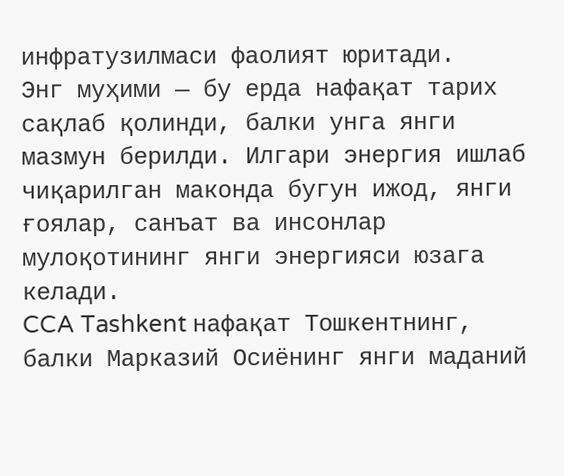инфратузилмаси фаолият юритади.
Энг муҳими — бу ерда нафақат тарих сақлаб қолинди, балки унга янги мазмун берилди. Илгари энергия ишлаб чиқарилган маконда бугун ижод, янги ғоялар, санъат ва инсонлар мулоқотининг янги энергияси юзага келади.
CCA Tashkent нафақат Тошкентнинг, балки Марказий Осиёнинг янги маданий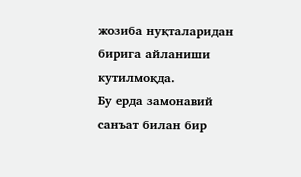жозиба нуқталаридан бирига айланиши кутилмоқда.
Бу ерда замонавий санъат билан бир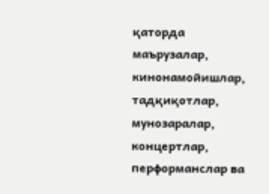қаторда маърузалар, кинонамойишлар, тадқиқотлар, мунозаралар, концертлар, перформанслар ва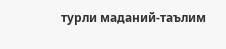турли маданий-таълим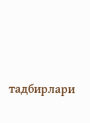тадбирлари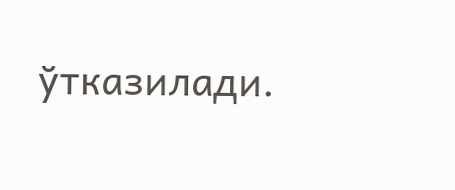ўтказилади.